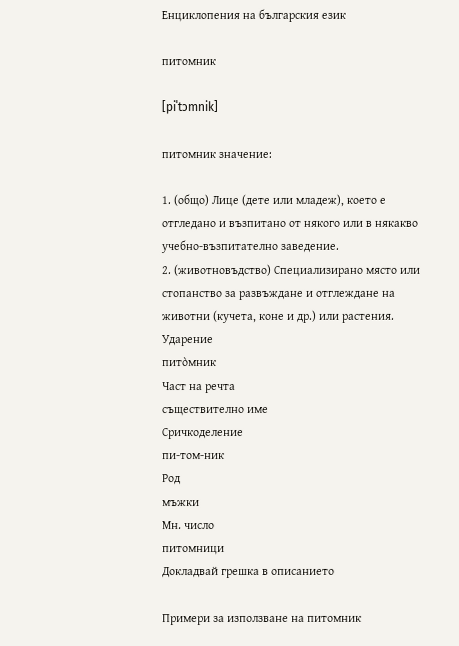Енциклопения на българския език

питомник

[piˈtɔmnik]

питомник значение:

1. (общо) Лице (дете или младеж), което е отгледано и възпитано от някого или в някакво учебно-възпитателно заведение.
2. (животновъдство) Специализирано място или стопанство за развъждане и отглеждане на животни (кучета, коне и др.) или растения.
Ударение
пито̀мник
Част на речта
съществително име
Сричкоделение
пи-том-ник
Род
мъжки
Мн. число
питомници
Докладвай грешка в описанието

Примери за използване на питомник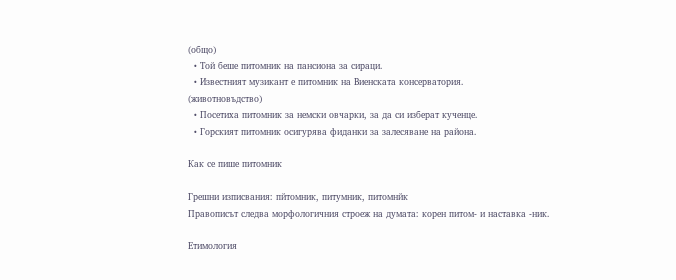(общо)
  • Той беше питомник на пансиона за сираци.
  • Известният музикант е питомник на Виенската консерватория.
(животновъдство)
  • Посетиха питомник за немски овчарки, за да си изберат кученце.
  • Горският питомник осигурява фиданки за залесяване на района.

Как се пише питомник

Грешни изписвания: пйтомник, питумник, питомнйк
Правописът следва морфологичния строеж на думата: корен питом- и наставка -ник.

Етимология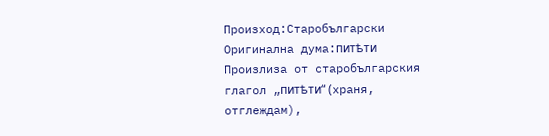Произход:Старобългарски
Оригинална дума:питѣти
Произлиза от старобългарския глагол „питѣти“ (храня, отглеждам),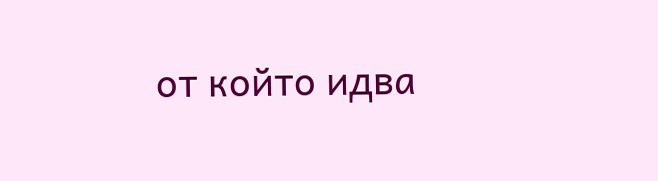от който идва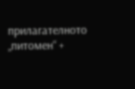прилагателното „питомен“ +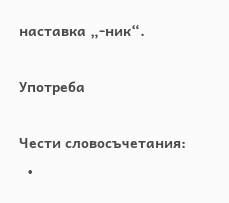наставка „-ник“.

Употреба

Чести словосъчетания:
  •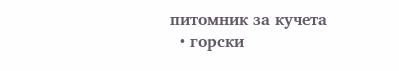питомник за кучета
  • горски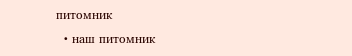питомник
  • наш питомник